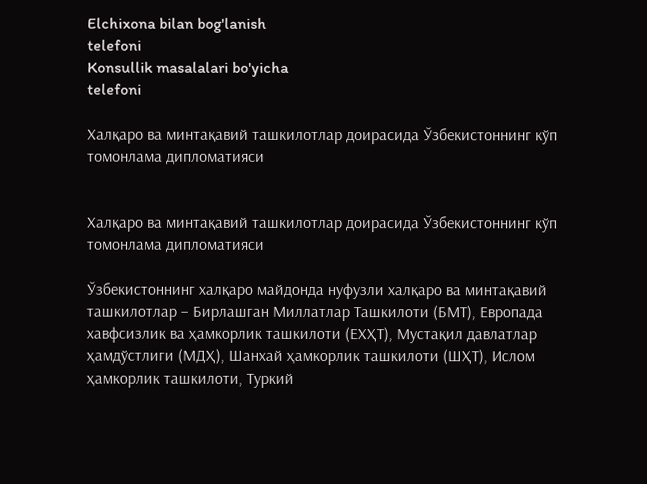Elchixona bilan bog'lanish
telefoni
Konsullik masalalari bo'yicha
telefoni

Халқаро ва минтақавий ташкилотлар доирасида Ўзбекистоннинг кўп томонлама дипломатияси


Халқаро ва минтақавий ташкилотлар доирасида Ўзбекистоннинг кўп томонлама дипломатияси

Ўзбекистоннинг халқаро майдонда нуфузли халқаро ва минтақавий ташкилотлар – Бирлашган Миллатлар Ташкилоти (БМТ), Европада хавфсизлик ва ҳамкорлик ташкилоти (ЕХҲТ), Мустақил давлатлар ҳамдўстлиги (МДҲ), Шанхай ҳамкорлик ташкилоти (ШҲТ), Ислом ҳамкорлик ташкилоти, Туркий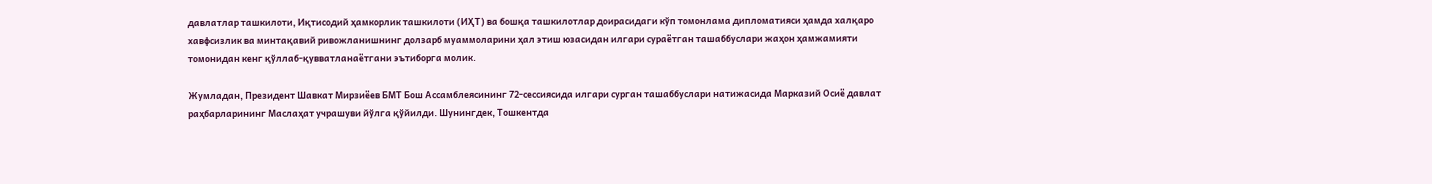давлатлар ташкилоти, Иқтисодий ҳамкорлик ташкилоти (ИҲТ) ва бошқа ташкилотлар доирасидаги кўп томонлама дипломатияси ҳамда халқаро хавфсизлик ва минтақавий ривожланишнинг долзарб муаммоларини ҳал этиш юзасидан илгари сураётган ташаббуслари жаҳон ҳамжамияти томонидан кенг қўллаб-қувватланаётгани эътиборга молик.

Жумладан, Президент Шавкат Мирзиёев БМТ Бош Ассамблеясининг 72-сессиясида илгари сурган ташаббуслари натижасида Марказий Осиё давлат раҳбарларининг Маслаҳат учрашуви йўлга қўйилди. Шунингдек, Тошкентда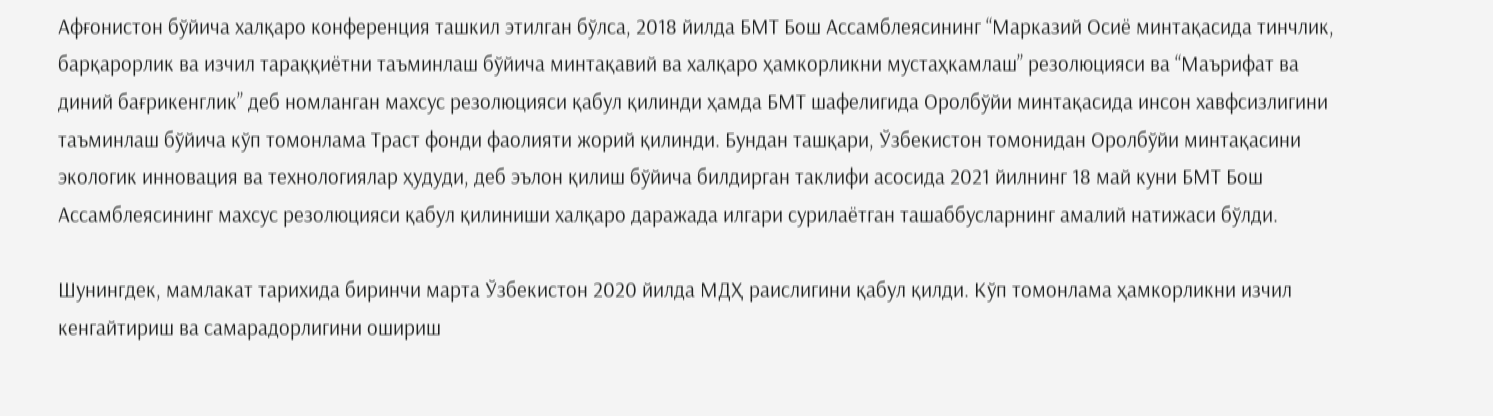Афғонистон бўйича халқаро конференция ташкил этилган бўлса, 2018 йилда БМТ Бош Ассамблеясининг “Марказий Осиё минтақасида тинчлик, барқарорлик ва изчил тараққиётни таъминлаш бўйича минтақавий ва халқаро ҳамкорликни мустаҳкамлаш” резолюцияси ва “Маърифат ва диний бағрикенглик” деб номланган махсус резолюцияси қабул қилинди ҳамда БМТ шафелигида Оролбўйи минтақасида инсон хавфсизлигини таъминлаш бўйича кўп томонлама Траст фонди фаолияти жорий қилинди. Бундан ташқари, Ўзбекистон томонидан Оролбўйи минтақасини экологик инновация ва технологиялар ҳудуди, деб эълон қилиш бўйича билдирган таклифи асосида 2021 йилнинг 18 май куни БМТ Бош Ассамблеясининг махсус резолюцияси қабул қилиниши халқаро даражада илгари сурилаётган ташаббусларнинг амалий натижаси бўлди.

Шунингдек, мамлакат тарихида биринчи марта Ўзбекистон 2020 йилда МДҲ раислигини қабул қилди. Кўп томонлама ҳамкорликни изчил кенгайтириш ва самарадорлигини ошириш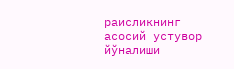раисликнинг асосий устувор йўналиши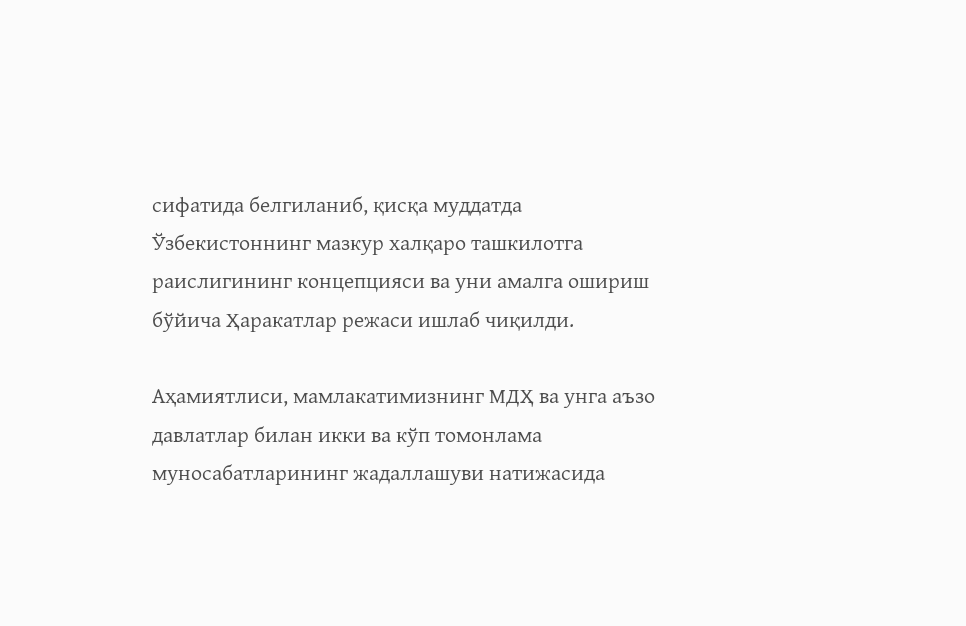сифатида белгиланиб, қисқа муддатда Ўзбекистоннинг мазкур халқаро ташкилотга раислигининг концепцияси ва уни амалга ошириш бўйича Ҳаракатлар режаси ишлаб чиқилди.

Аҳамиятлиси, мамлакатимизнинг МДҲ ва унга аъзо давлатлар билан икки ва кўп томонлама муносабатларининг жадаллашуви натижасида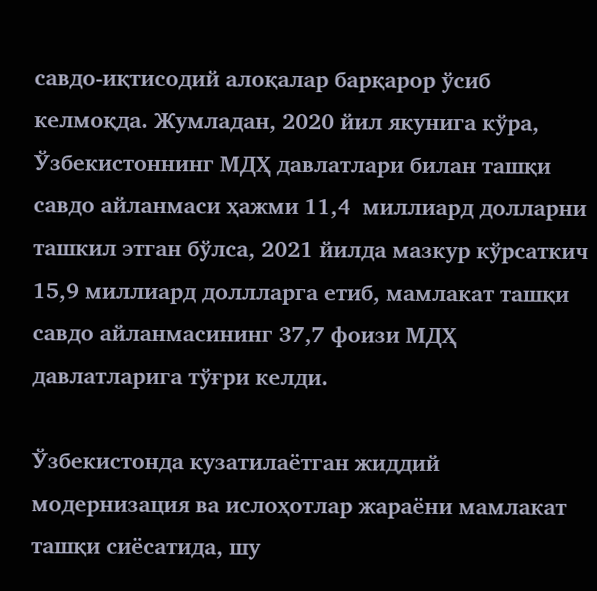савдо-иқтисодий алоқалар барқарор ўсиб келмоқда. Жумладан, 2020 йил якунига кўра, Ўзбекистоннинг МДҲ давлатлари билан ташқи савдо айланмаси ҳажми 11,4  миллиард долларни ташкил этган бўлса, 2021 йилда мазкур кўрсаткич 15,9 миллиард доллларга етиб, мамлакат ташқи савдо айланмасининг 37,7 фоизи МДҲ давлатларига тўғри келди.

Ўзбекистонда кузатилаётган жиддий модернизация ва ислоҳотлар жараёни мамлакат ташқи сиёсатида, шу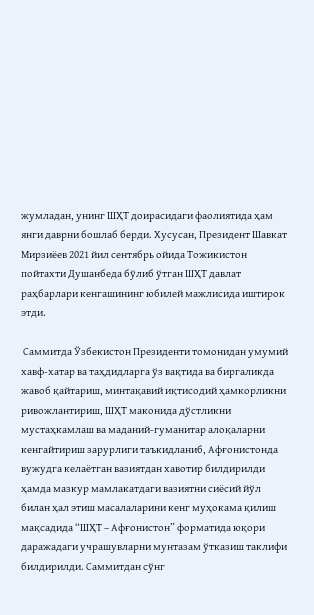жумладан, унинг ШҲТ доирасидаги фаолиятида ҳам янги даврни бошлаб берди. Хусусан, Президент Шавкат Мирзиёев 2021 йил сентябрь ойида Тожикистон пойтахти Душанбеда бўлиб ўтган ШҲТ давлат раҳбарлари кенгашининг юбилей мажлисида иштирок этди.

 Саммитда Ўзбекистон Президенти томонидан умумий хавф-хатар ва таҳдидларга ўз вақтида ва биргаликда жавоб қайтариш, минтақавий иқтисодий ҳамкорликни ривожлантириш, ШҲТ маконида дўстликни мустаҳкамлаш ва маданий-гуманитар алоқаларни кенгайтириш зарурлиги таъкидланиб, Афғонистонда вужудга келаётган вазиятдан хавотир билдирилди ҳамда мазкур мамлакатдаги вазиятни сиёсий йўл билан ҳал этиш масалаларини кенг муҳокама қилиш мақсадида “ШҲТ – Афғонистон” форматида юқори даражадаги учрашувларни мунтазам ўтказиш таклифи билдирилди. Саммитдан сўнг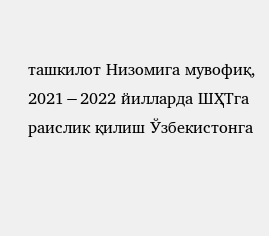ташкилот Низомига мувофиқ, 2021−2022 йилларда ШҲТга раислик қилиш Ўзбекистонга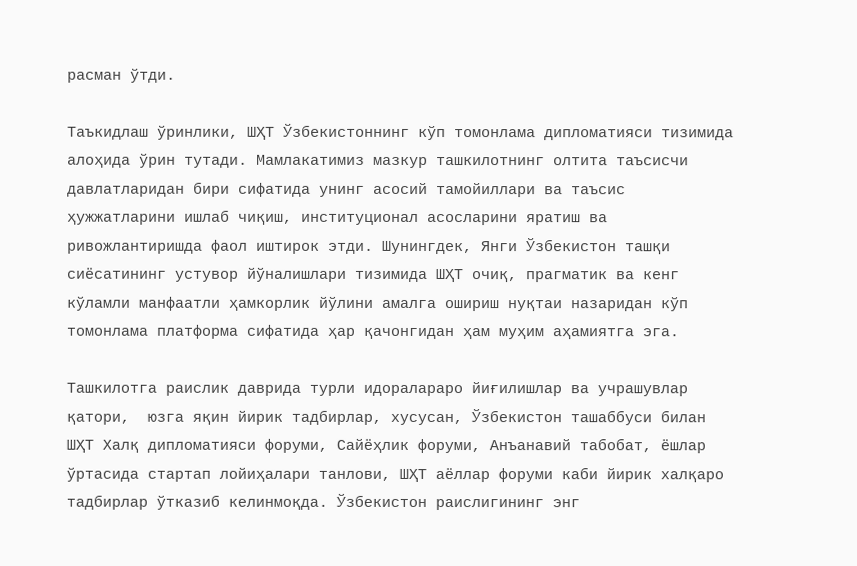расман ўтди.

Таъкидлаш ўринлики, ШҲТ Ўзбекистоннинг кўп томонлама дипломатияси тизимида алоҳида ўрин тутади. Мамлакатимиз мазкур ташкилотнинг олтита таъсисчи давлатларидан бири сифатида унинг асосий тамойиллари ва таъсис ҳужжатларини ишлаб чиқиш, институционал асосларини яратиш ва ривожлантиришда фаол иштирок этди. Шунингдек, Янги Ўзбекистон ташқи сиёсатининг устувор йўналишлари тизимида ШҲТ очиқ, прагматик ва кенг кўламли манфаатли ҳамкорлик йўлини амалга ошириш нуқтаи назаридан кўп томонлама платформа сифатида ҳар қачонгидан ҳам муҳим аҳамиятга эга.

Ташкилотга раислик даврида турли идоралараро йиғилишлар ва учрашувлар қатори,  юзга яқин йирик тадбирлар, хусусан, Ўзбекистон ташаббуси билан ШҲТ Халқ дипломатияси форуми, Сайёҳлик форуми, Анъанавий табобат, ёшлар ўртасида стартап лойиҳалари танлови, ШҲТ аёллар форуми каби йирик халқаро тадбирлар ўтказиб келинмоқда. Ўзбекистон раислигининг энг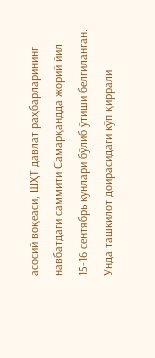асосий воқеаси, ШҲТ давлат раҳбарларининг навбатдаги саммити Самарқандда жорий йил 15-16 сентябрь кунлари бўлиб ўтиши белгиланган. Унда ташкилот доирасидаги кўп қиррали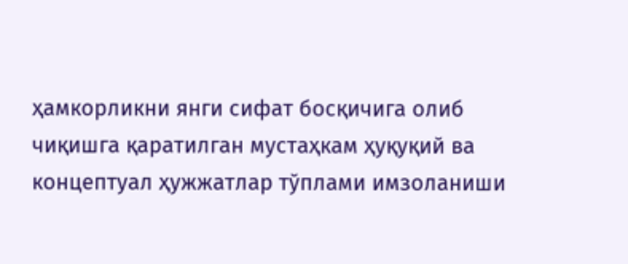ҳамкорликни янги сифат босқичига олиб чиқишга қаратилган мустаҳкам ҳуқуқий ва концептуал ҳужжатлар тўплами имзоланиши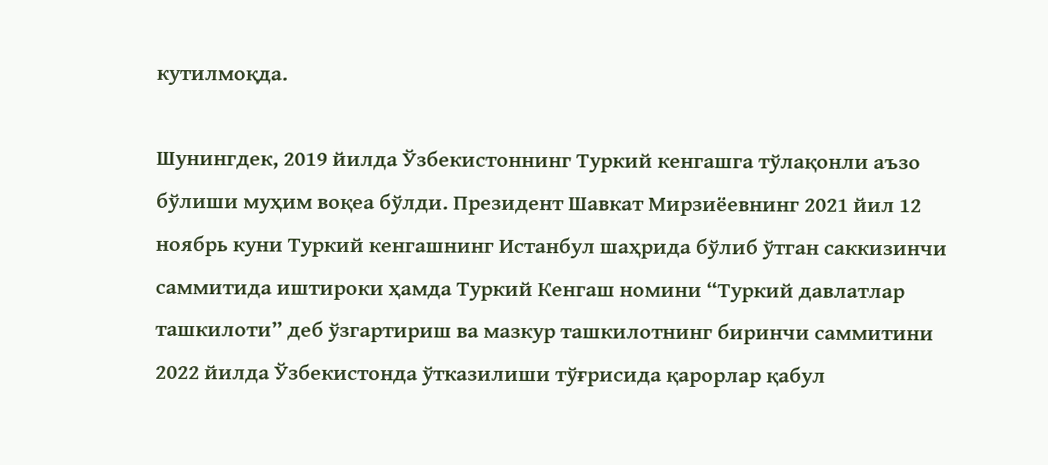кутилмоқда.

Шунингдек, 2019 йилда Ўзбекистоннинг Туркий кенгашга тўлақонли аъзо бўлиши муҳим воқеа бўлди. Президент Шавкат Мирзиёевнинг 2021 йил 12 ноябрь куни Туркий кенгашнинг Истанбул шаҳрида бўлиб ўтган саккизинчи саммитида иштироки ҳамда Туркий Кенгаш номини “Туркий давлатлар ташкилоти” деб ўзгартириш ва мазкур ташкилотнинг биринчи саммитини 2022 йилда Ўзбекистонда ўтказилиши тўғрисида қарорлар қабул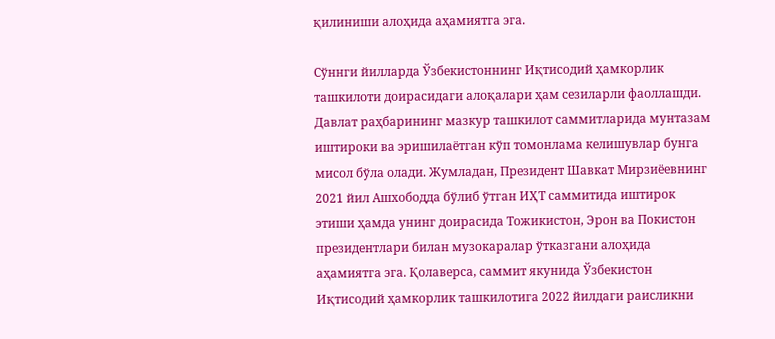қилиниши алоҳида аҳамиятга эга.

Сўннги йилларда Ўзбекистоннинг Иқтисодий ҳамкорлик ташкилоти доирасидаги алоқалари ҳам сезиларли фаоллашди. Давлат раҳбарининг мазкур ташкилот саммитларида мунтазам иштироки ва эришилаётган кўп томонлама келишувлар бунга мисол бўла олади. Жумладан, Президент Шавкат Мирзиёевнинг 2021 йил Ашхободда бўлиб ўтган ИҲТ саммитида иштирок этиши ҳамда унинг доирасида Тожикистон, Эрон ва Покистон президентлари билан музокаралар ўтказгани алоҳида аҳамиятга эга. Қолаверса, саммит якунида Ўзбекистон Иқтисодий ҳамкорлик ташкилотига 2022 йилдаги раисликни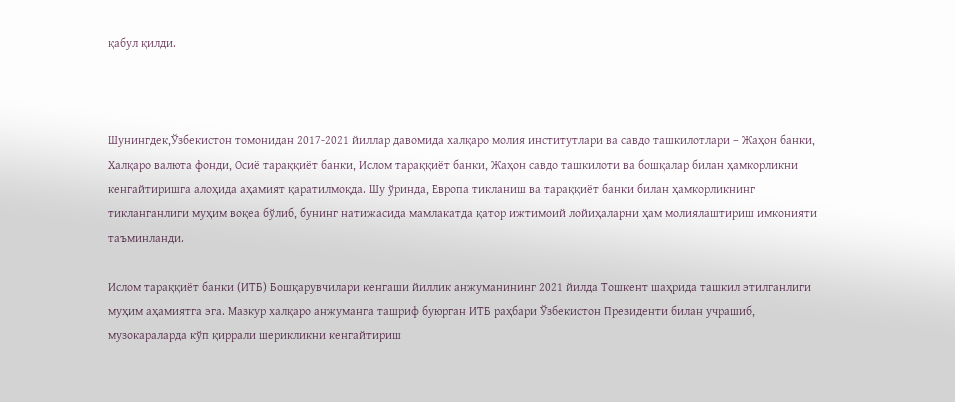қабул қилди.



Шунингдек,Ўзбекистон томонидан 2017-2021 йиллар давомида халқаро молия институтлари ва савдо ташкилотлари – Жаҳон банки, Халқаро валюта фонди, Осиё тараққиёт банки, Ислом тараққиёт банки, Жаҳон савдо ташкилоти ва бошқалар билан ҳамкорликни кенгайтиришга алоҳида аҳамият қаратилмоқда. Шу ўринда, Европа тикланиш ва тараққиёт банки билан ҳамкорликнинг тикланганлиги муҳим воқеа бўлиб, бунинг натижасида мамлакатда қатор ижтимоий лойиҳаларни ҳам молиялаштириш имконияти таъминланди.

Ислом тараққиёт банки (ИТБ) Бошқарувчилари кенгаши йиллик анжуманининг 2021 йилда Тошкент шаҳрида ташкил этилганлиги муҳим аҳамиятга эга. Мазкур халқаро анжуманга ташриф буюрган ИТБ раҳбари Ўзбекистон Президенти билан учрашиб, музокараларда кўп қиррали шерикликни кенгайтириш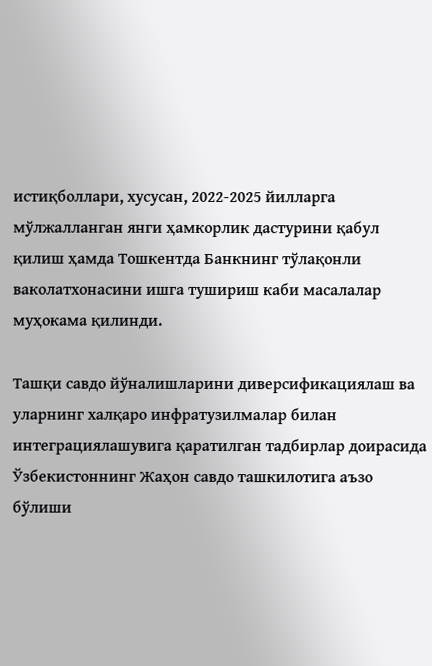истиқболлари, хусусан, 2022-2025 йилларга мўлжалланган янги ҳамкорлик дастурини қабул қилиш ҳамда Тошкентда Банкнинг тўлақонли ваколатхонасини ишга тушириш каби масалалар муҳокама қилинди.

Ташқи савдо йўналишларини диверсификациялаш ва уларнинг халқаро инфратузилмалар билан интеграциялашувига қаратилган тадбирлар доирасида Ўзбекистоннинг Жаҳон савдо ташкилотига аъзо бўлиши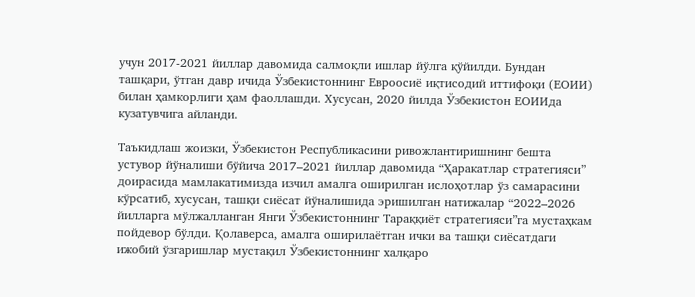учун 2017-2021 йиллар давомида салмоқли ишлар йўлга қўйилди. Бундан ташқари, ўтган давр ичида Ўзбекистоннинг Евроосиё иқтисодий иттифоқи (ЕОИИ) билан ҳамкорлиги ҳам фаоллашди. Хусусан, 2020 йилда Ўзбекистон ЕОИИда кузатувчига айланди.

Таъкидлаш жоизки, Ўзбекистон Республикасини ривожлантиришнинг бешта устувор йўналиши бўйича 2017–2021 йиллар давомида “Ҳаракатлар стратегияси” доирасида мамлакатимизда изчил амалга оширилган ислоҳотлар ўз самарасини кўрсатиб, хусусан, ташқи сиёсат йўналишида эришилган натижалар “2022–2026 йилларга мўлжалланган Янги Ўзбекистоннинг Тараққиёт стратегияси”га мустаҳкам пойдевор бўлди. Қолаверса, амалга оширилаётган ички ва ташқи сиёсатдаги ижобий ўзгаришлар мустақил Ўзбекистоннинг халқаро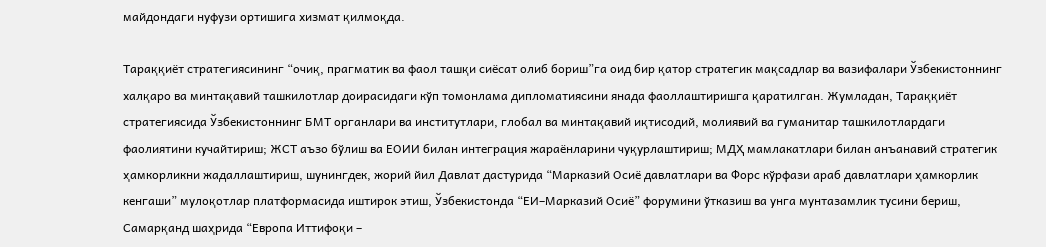майдондаги нуфузи ортишига хизмат қилмоқда.

Тараққиёт стратегиясининг “очиқ, прагматик ва фаол ташқи сиёсат олиб бориш”га оид бир қатор стратегик мақсадлар ва вазифалари Ўзбекистоннинг халқаро ва минтақавий ташкилотлар доирасидаги кўп томонлама дипломатиясини янада фаоллаштиришга қаратилган. Жумладан, Тараққиёт стратегиясида Ўзбекистоннинг БМТ органлари ва институтлари, глобал ва минтақавий иқтисодий, молиявий ва гуманитар ташкилотлардаги фаолиятини кучайтириш; ЖСТ аъзо бўлиш ва ЕОИИ билан интеграция жараёнларини чуқурлаштириш; МДҲ мамлакатлари билан анъанавий стратегик ҳамкорликни жадаллаштириш, шунингдек, жорий йил Давлат дастурида “Марказий Осиё давлатлари ва Форс кўрфази араб давлатлари ҳамкорлик кенгаши” мулоқотлар платформасида иштирок этиш, Ўзбекистонда “ЕИ–Марказий Осиё” форумини ўтказиш ва унга мунтазамлик тусини бериш, Самарқанд шаҳрида “Европа Иттифоқи –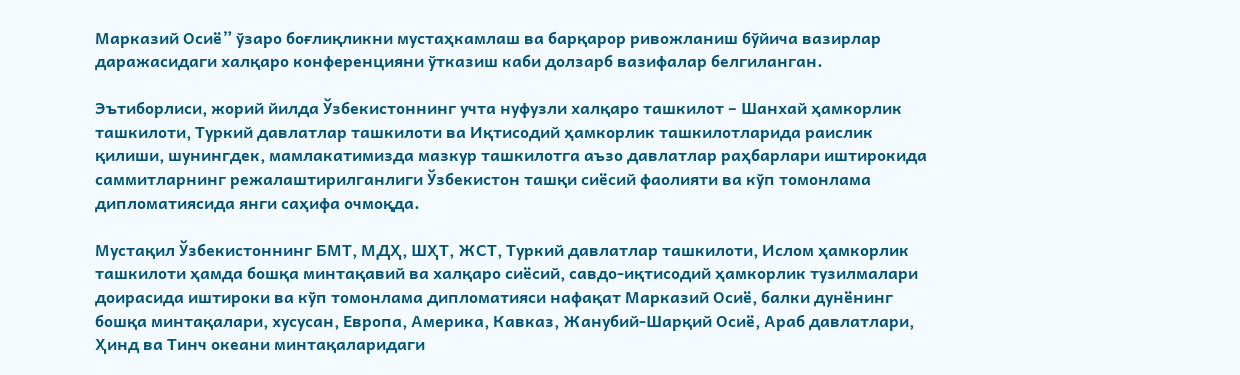Марказий Осиё” ўзаро боғлиқликни мустаҳкамлаш ва барқарор ривожланиш бўйича вазирлар даражасидаги халқаро конференцияни ўтказиш каби долзарб вазифалар белгиланган.

Эътиборлиси, жорий йилда Ўзбекистоннинг учта нуфузли халқаро ташкилот – Шанхай ҳамкорлик ташкилоти, Туркий давлатлар ташкилоти ва Иқтисодий ҳамкорлик ташкилотларида раислик қилиши, шунингдек, мамлакатимизда мазкур ташкилотга аъзо давлатлар раҳбарлари иштирокида саммитларнинг режалаштирилганлиги Ўзбекистон ташқи сиёсий фаолияти ва кўп томонлама дипломатиясида янги саҳифа очмоқда.

Мустақил Ўзбекистоннинг БМТ, МДҲ, ШҲТ, ЖСТ, Туркий давлатлар ташкилоти, Ислом ҳамкорлик ташкилоти ҳамда бошқа минтақавий ва халқаро сиёсий, савдо-иқтисодий ҳамкорлик тузилмалари доирасида иштироки ва кўп томонлама дипломатияси нафақат Марказий Осиё, балки дунёнинг бошқа минтақалари, хусусан, Европа, Америка, Кавказ, Жанубий-Шарқий Осиё, Араб давлатлари, Ҳинд ва Тинч океани минтақаларидаги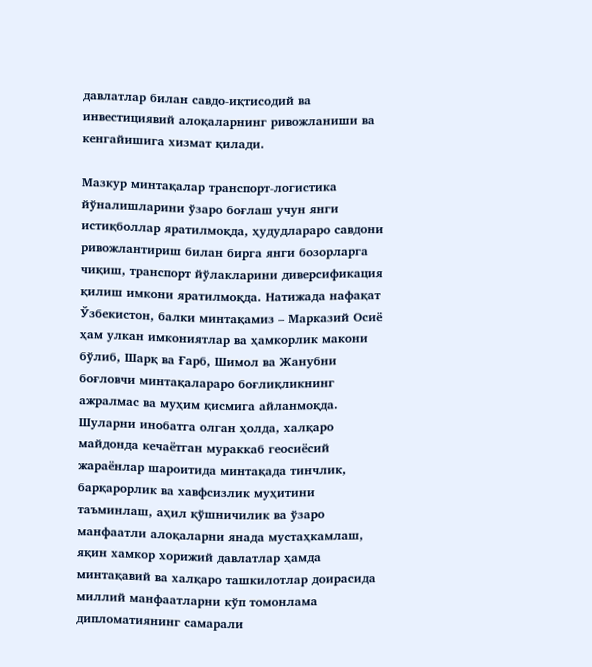давлатлар билан савдо-иқтисодий ва инвестициявий алоқаларнинг ривожланиши ва кенгайишига хизмат қилади.

Мазкур минтақалар транспорт-логистика йўналишларини ўзаро боғлаш учун янги истиқболлар яратилмоқда, ҳудудлараро савдони ривожлантириш билан бирга янги бозорларга чиқиш, транспорт йўлакларини диверсификация қилиш имкони яратилмоқда. Натижада нафақат Ўзбекистон, балки минтақамиз – Марказий Осиё ҳам улкан имкониятлар ва ҳамкорлик макони бўлиб, Шарқ ва Ғарб, Шимол ва Жанубни боғловчи минтақалараро боғлиқликнинг ажралмас ва муҳим қисмига айланмоқда. Шуларни инобатга олган ҳолда, халқаро майдонда кечаётган мураккаб геосиёсий жараёнлар шароитида минтақада тинчлик, барқарорлик ва хавфсизлик муҳитини таъминлаш, аҳил қўшничилик ва ўзаро манфаатли алоқаларни янада мустаҳкамлаш, яқин хамкор хорижий давлатлар ҳамда минтақавий ва халқаро ташкилотлар доирасида миллий манфаатларни кўп томонлама дипломатиянинг самарали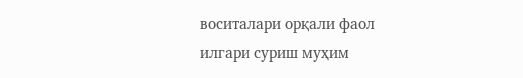воситалари орқали фаол илгари суриш муҳим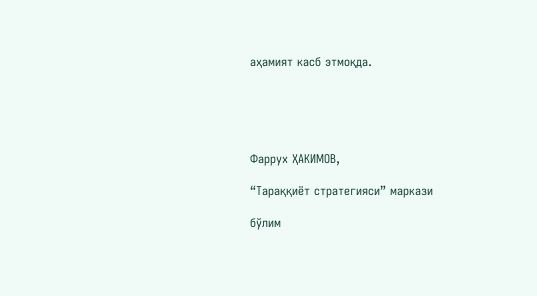аҳамият касб этмоқда.





Фаррух ҲАКИМОВ,

“Тараққиёт стратегияси” маркази

бўлим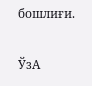бошлиғи.

ЎзА